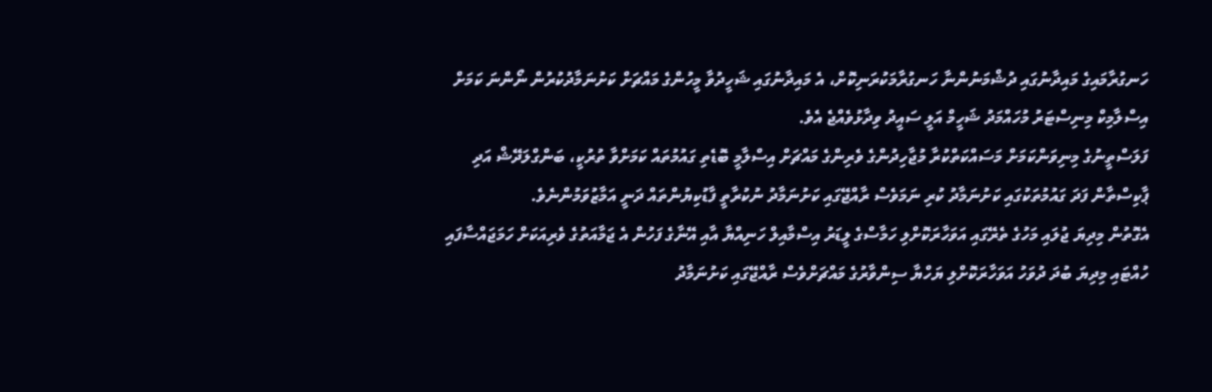ހަނގުރާމައިގެ މައިދާނުގައި ދުޝްމަނުންނާ ހަނގުރާމަކުރަނިކޮށް، އެ މައިދާނުގައި ޝަހީދުވާ މީހުންގެ މައްޗަށް ކަށުނަމާދުކުރުން ނޯންނަ ކަމަށް އިސްލާމިކް މިނިސްޓަރު މުހައްމަދު ޝަހީމް އަލީ ސައީދު ވިދާޅުވެއްޖެ އެވެ.
ފަލަސްތީނުގެ މިނިވަންކަމަށް މަސައްކަތްކުރާ މުޖާހިދުންގެ ވެރިންގެ މައްޗަށް އިސްލާމީ ބޮޑެތި ގައުމުތައް ކަމަށްވާ ތުރުކީ، ބަންގްލަދޭޝް އަދި ޕާކިސްތާން ފަދަ ގައުމުތަކުގައި ކަށުނަމާދު ކުރި ނަމަވެސް ރާއްޖޭގައި ކަށުނަމާދު ނުކުރާތީ ފާޑުކިޔުންތައް ދަނީ އަމާޒުވަމުންނެވެ.
އެގޮތުން މިދިޔަ ޖުލައި މަހުގެ ތެރޭގައި އަވަހާރަކޮށްލި ހަމާސްގެ ލީޑަރު އިސްމާއިލް ހަނިއްޔާ އާއި އޭނާގެ ފަހުން އެ ޖަމާއަތުގެ ވެރިއަކަށް ހަމަޖައްސާފައި ހުއްޓައި މިދިޔަ ބުދަ ދުވަހު އަވަހާރަކޮށްލި ޔަހްޔާ ސިންވާރުގެ މައްޗަށްވެސް ރާއްޖޭގައި ކަށުނަމާދު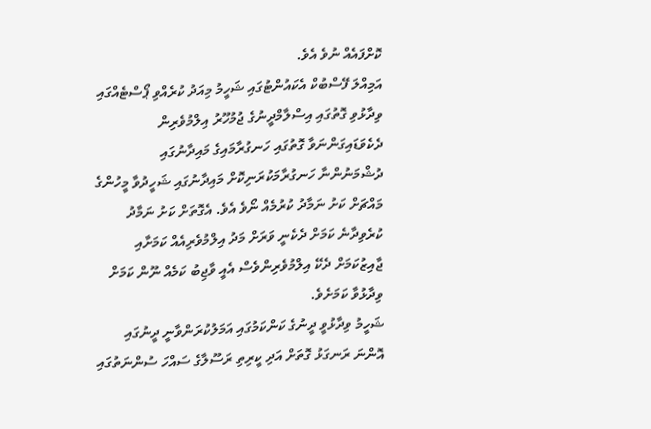ކޮށްފައެއް ނުވެ އެވެ.
އަމިއްލަ ފޭސްބުކް އެކައުންޓުގައި ޝަހީމު މިއަދު ކުރެއްވި ޕޯސްޓެއްގައި ވިދާޅުވި ގޮތުގައި އިސްލާމްދީނުގެ ޖުމުހޫރު އިލްމުވެރިން ދެކެވަޑައިގަންނަވާ ގޮތުގައި ހަނގުރާމައިގެ މައިދާނުގައި ދުޝްމަނުންނާ ހަނގުރާމަކުރަނިކޮށް މައިދާނުގައި ޝަހީދުވާ މީހުންގެ މައްޗަށް ކަށު ނަމާދު ކުރުމެއް ނޯވެ އެވެ. އެގޮތަށް ކަށު ނަމާދު ކުރެވިދާނެ ކަމަށް ދެކެނީ ވަރަށް މަދު އިލްމުވެރިއެއް ކަމަށާއި ޖާއިޒުކަމަށް ދެކޭ އިލްމުވެރިންވެސް އެއީ ވާޖިބު ކަމެއް ނޫން ކަމަށް ވިދާޅުވާ ކަމަށެވެ.
ޝަހީމު ވިދާޅުވީ ދީނުގެ ކަންކަމުގައި އަމަލުކުރަންވާނީ ދީނުގައި އޮންނަ ރަނގަޅު ގޮތަށް އަދި ކީރިތި ރަސޫލާގެ ސައްހަ ސުންނަތުގައި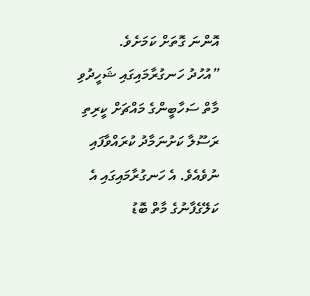އޮންނަ ގޮތަށް ކަމަށެވެ.
”އުހުދު ހަނގުރާމައިގައި ޝަހީދުވި މާތް ސަހާބީންގެ މައްޗަށް ކީރިތި ރަސޫލާ ކަށުނަމާދު ކުރައްވާފައި ނުވެއެވެ. އެ ހަނގުރާމައިގައި އެ ކަލޭގެފާނުގެ މާތް ބޮޑު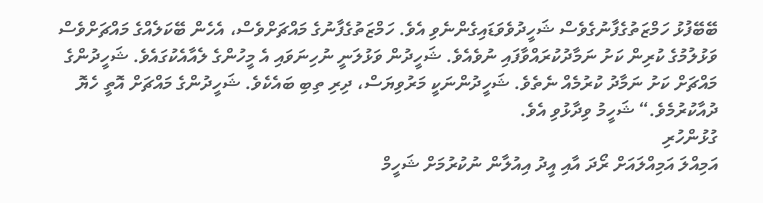ބޭބޭފުޅު ހަމްޒަތުގެފާނުގެވެސް ޝަހީދުވެވަޑައިގެންނެވި އެވެ. ހަމްޒަތުގެފާނުގެ މައްޗަށްވެސް، އެހެން ބޭކަލެއްގެ މައްޗަށްވެސް ވަޅުލުމުގެ ކުރިން ކަށު ނަމާދުކުރައްވާފައި ނުވެއެވެ. ޝަހީދުން ވަޅުލަނީ ނުހިނަވައި އެ މީހުންގެ ލެއާއެކުގައެވެ. ޝަހީދުންގެ މައްޗަށް ކަށު ނަމާދު ކުރުމެއް ނެތެވެ. ޝަހީދުންނަކީ މަރުވިޔަސް، ދިރި ތިބި ބައެކެވެ. ޝަހީދުންގެ މައްޗަށް އޮތީ ހެޔޮ ދުއާކުރުމެވެ.“ ޝަހީމު ވިދާޅުވި އެވެ.
ގުޅުންހުރި
އަމިއްލަ އަމިއްލައަށް ރޯދަ އާއި އީދު އިއުލާން ނުކުރުމަށް ޝަހީމް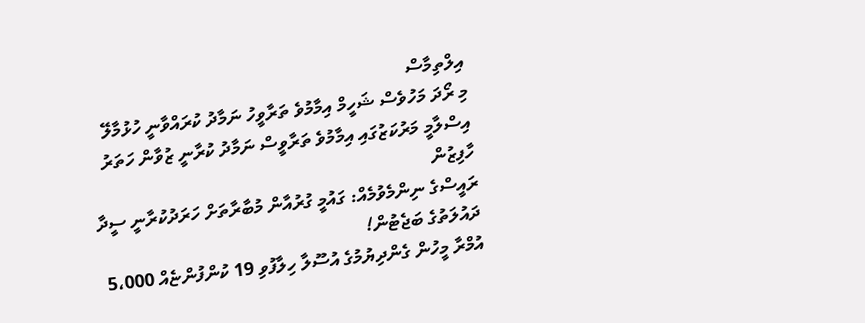އިލްތިމާސް
މި ރޯދަ މަހުވެސް ޝަހީމް އިމާމުވެ ތަރާވީހު ނަމާދު ކުރައްވާނީ ހުޅުމާލޭ
އިސްލާމީ މަރުކަޒުގައި އިމާމުވެ ތަރާވީސް ނަމާދު ކުރާނީ ޒުވާން ހަތަރު ހާފިޒުން
ރައީސްގެ ނިންމެވުމެއް: ގައުމީ ގުރުއާން މުބާރާތަށް ހަރަދުކުރާނީ ސީދާ ދައުލަތުގެ ބަޖެޓުން!
އުމްރާ މީހުން ގެންދިޔުމުގެ އުސޫލާ ހިލާފުވި 19 ކުންފުންޏެއް 5،000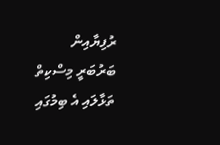ރުފިޔާއިން
ބަރުބަރީ މިސްކިތް ތަޅާލައި އެ ބިމުގައި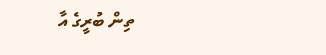ތިން ބުރީގެ އާ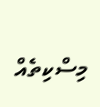މިސްކިތެއް